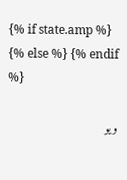{% if state.amp %} {% else %} {% endif %}

ویو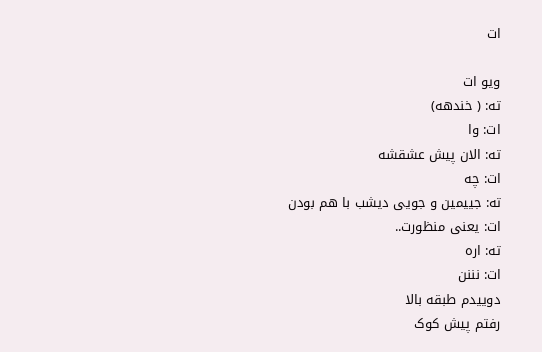ات

ویو ات
ته: ( خندهه)
ات: وا
ته: الان پیش عشقشه
ات: چه
ته: جییمین و جویی دیشب با هم بودن
ات: یعنی منظورت..
ته: اره
ات: نننن
دوییدم طبقه بالا
رفتم پیش کوک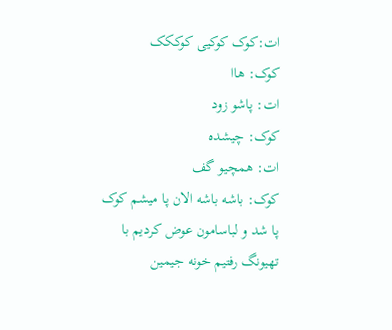ات:کوک کوکیی کوککک
کوک: هاا
ات: پاشو زود
کوک: چیشده
ات: همچیو گف
کوک: باشه باشه الان پا میشم کوک پا شد و لباسامون عوض کردیم با تهیونگ رفتیم خونه جیمین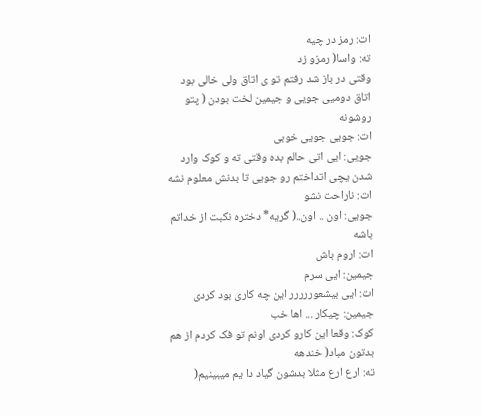ات: رمز در چیه
ته: واسا( رمزو زد
وقتی در باز شد رفتم تو ی اتاق ولی خالی بود اتاق دومیی جویی و جیمین لخت بودن ( پتو روشونه
ات: جویی جویی خوبی
جویی: ایی اتی حالم بده وقتی ته و کوک وارد شدن یچی اتداختم رو جویی تا بدنش معلوم نشه
ات: ناراحت نشو
جویی: اون .. اون..( گریه* دختره نکبت از خداتم باشه
ات: اروم باش
جیمین: ایی سرم
ات: ایی بیشعوررررر این چه کاری بود کردی
جیمین: چیکار ... اها خب
کوک: وقعا این کارو کردی اونم تو فک کردم از هم بدتون مباد( خندهه
ته: ارع ارع مثلا بدشون گیاد دا یم میبینیم(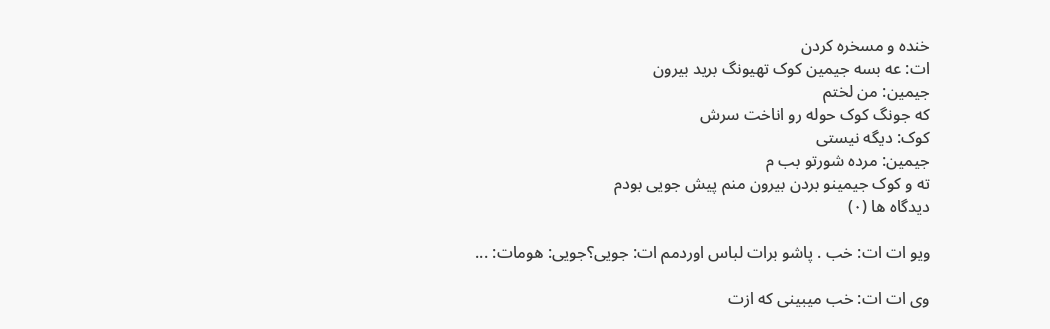خنده و مسخره کردن
ات: عه بسه جیمین کوک تهیونگ برید بیرون
جیمین: من لختم
که جونگ کوک حوله رو اناخت سرش
کوک: دیگه نیستی
جیمین: مرده شورتو بب م
ته و کوک جیمینو بردن بیرون منم پیش جویی بودم
دیدگاه ها (۰)

ویو ات ات: خب . پاشو برات لباس اوردمم ات: جویی؟جویی: هومات: ...

وی ات ات: خب میبینی که ازت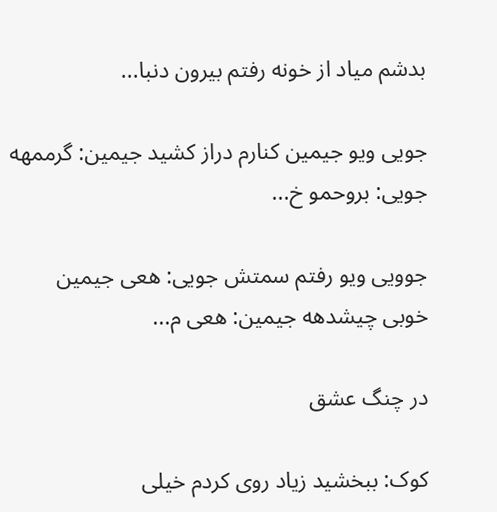بدشم میاد از خونه رفتم بیرون دنبا...

جویی ویو جیمین کنارم دراز کشید جیمین: گرممهه جویی: برو‌حمو خ...

جوویی ویو رفتم سمتش جویی: هعی جیمین خوبی چیشدهه جیمین: هعی م...

در چنگ عشق

کوک: ببخشید زیاد روی کردم خیلی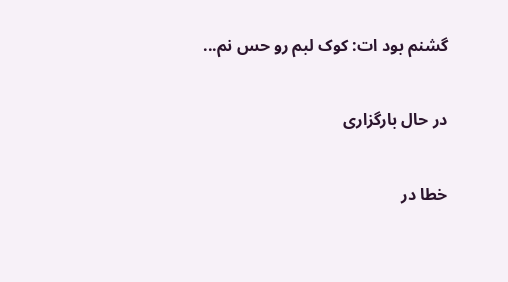گشنم بود ات: کوک لبم رو حس نم...

در حال بارگزاری

خطا در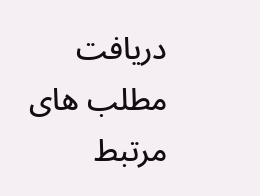دریافت مطلب های مرتبط